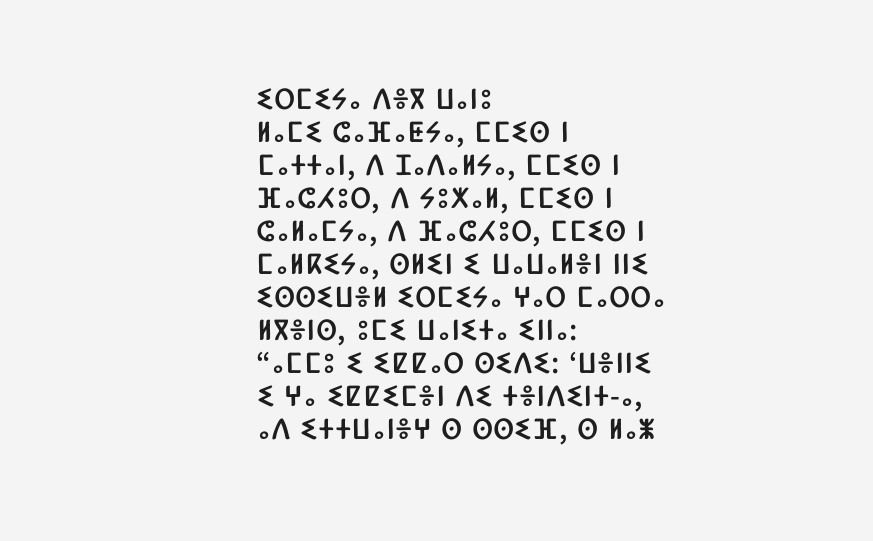ⵉⵔⵎⵉⵢⴰ ⴷⴻⴳ ⵡⴰⵏⵓ
ⵍⴰⵎⵉ ⵛⴰⴼⴰⵟⵢⴰ, ⵎⵎⵉⵙ ⵏ ⵎⴰⵜⵜⴰⵏ, ⴷ ⵊⴰⴷⴰⵍⵢⴰ, ⵎⵎⵉⵙ ⵏ ⴼⴰⵛⵃⵓⵔ, ⴷ ⵢⵓⵅⴰⵍ, ⵎⵎⵉⵙ ⵏ ⵛⴰⵍⴰⵎⵢⴰ, ⴷ ⴼⴰⵛⵃⵓⵔ, ⵎⵎⵉⵙ ⵏ ⵎⴰⵍⴽⵉⵢⴰ, ⵙⵍⵉⵏ ⵉ ⵡⴰⵡⴰⵍⴻⵏ ⵏⵏⵉ ⵉⵙⵙⵉⵡⴻⵍ ⵉⵔⵎⵉⵢⴰ ⵖⴰⵔ ⵎⴰⵔⵔⴰ ⵍⴳⴻⵏⵙ, ⵓⵎⵉ ⵡⴰⵏⵉⵜⴰ ⵉⵏⵏⴰ: “ⴰⵎⵎⵓ ⵉ ⵉⵇⵇⴰⵔ ⵙⵉⴷⵉ: ‘ⵡⴻⵏⵏⵉ ⵉ ⵖⴰ ⵉⵇⵇⵉⵎⴻⵏ ⴷⵉ ⵜⴻⵏⴷⵉⵏⵜ-ⴰ, ⴰⴷ ⵉⵜⵜⵡⴰⵏⴻⵖ ⵙ ⵙⵙⵉⴼ, ⵙ ⵍⴰⵥ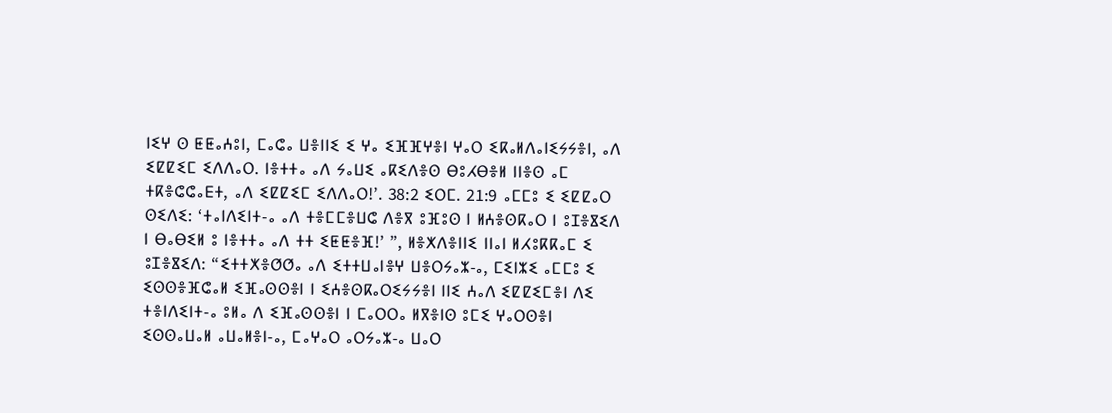ⵏⵉⵖ ⵙ ⵟⵟⴰⵄⵓⵏ, ⵎⴰⵛⴰ ⵡⴻⵏⵏⵉ ⵉ ⵖⴰ ⵉⴼⴼⵖⴻⵏ ⵖⴰⵔ ⵉⴽⴰⵍⴷⴰⵏⵉⵢⵢⴻⵏ, ⴰⴷ ⵉⵇⵇⵉⵎ ⵉⴷⴷⴰⵔ. ⵏⴻⵜⵜⴰ ⴰⴷ ⵢⴰⵡⵉ ⴰⴽⵉⴷⴻⵙ ⴱⵓⵃⴱⴻⵍ ⵏⵏⴻⵙ ⴰⵎ ⵜⴽⴻⵛⵛⴰⴹⵜ, ⴰⴷ ⵉⵇⵇⵉⵎ ⵉⴷⴷⴰⵔ!’. 38:2 ⵉⵔⵎ. 21:9 ⴰⵎⵎⵓ ⵉ ⵉⵇⵇⴰⵔ ⵙⵉⴷⵉ: ‘ⵜⴰⵏⴷⵉⵏⵜ-ⴰ ⴰⴷ ⵜⴻⵎⵎⴻⵡⵛ ⴷⴻⴳ ⵓⴼⵓⵙ ⵏ ⵍⵄⴻⵙⴽⴰⵔ ⵏ ⵓⵊⴻⴵⵉⴷ ⵏ ⴱⴰⴱⵉⵍ ⵓ ⵏⴻⵜⵜⴰ ⴰⴷ ⵜⵜ ⵉⵟⵟⴻⴼ!’ ”, ⵍⴻⵅⴷⴻⵏⵏⵉ ⵏⵏⴰⵏ ⵍⵃⵓⴽⴽⴰⵎ ⵉ ⵓⵊⴻⴵⵉⴷ: “ⵉⵜⵜⵅⴻⵚⵚⴰ ⴰⴷ ⵉⵜⵜⵡⴰⵏⴻⵖ ⵡⴻⵔⵢⴰⵣ-ⴰ, ⵎⵉⵏⵣⵉ ⴰⵎⵎⵓ ⵉ ⵉⵙⵙⴻⴼⵛⴰⵍ ⵉⴼⴰⵙⵙⴻⵏ ⵏ ⵉⵄⴻⵙⴽⴰⵔⵉⵢⵢⴻⵏ ⵏⵏⵉ ⵄⴰⴷ ⵉⵇⵇⵉⵎⴻⵏ ⴷⵉ ⵜⴻⵏⴷⵉⵏⵜ-ⴰ ⵓⵍⴰ ⴷ ⵉⴼⴰⵙⵙⴻⵏ ⵏ ⵎⴰⵔⵔⴰ ⵍⴳⴻⵏⵙ ⵓⵎⵉ ⵖⴰⵔⵙⴻⵏ ⵉⵙⵙⴰⵡⴰⵍ ⴰⵡⴰⵍⴻⵏ-ⴰ, ⵎⴰⵖⴰⵔ ⴰⵔⵢⴰⵣ-ⴰ ⵡⴰⵔ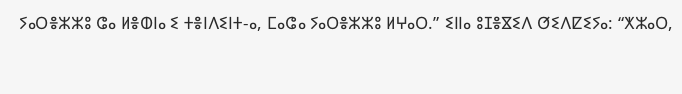ⵢⴰⵔⴻⵣⵣⵓ ⵛⴰ ⵍⴻⵀⵏⴰ ⵉ ⵜⴻⵏⴷⵉⵏⵜ-ⴰ, ⵎⴰⵛⴰ ⵢⴰⵔⴻⵣⵣⵓ ⵍⵖⴰⵔ.” ⵉⵏⵏⴰ ⵓⵊⴻⴵⵉⴷ ⵚⵉⴷⵇⵉⵢⴰ: “ⵅⵣⴰⵔ,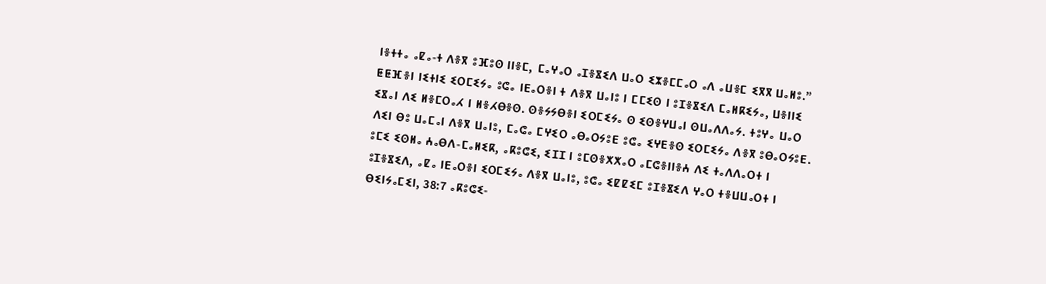ⵏⴻⵜⵜⴰ ⴰⵇⴰ-ⵜ ⴷⴻⴳ ⵓⴼⵓⵙ ⵏⵏⴻⵎ, ⵎⴰⵖⴰⵔ ⴰⵊⴻⴵⵉⴷ ⵡⴰⵔ ⵉⵣⴻⵎⵎⴰⵔ ⴰⴷ ⴰⵡⴻⵎ ⵉⴳⴳ ⵡⴰⵍⵓ.” ⵟⵟⴼⴻⵏ ⵏⵉⵜⵏⵉ ⵉⵔⵎⵉⵢⴰ ⵓⵛⴰ ⵏⴹⴰⵔⴻⵏ ⵜ ⴷⴻⴳ ⵡⴰⵏⵓ ⵏ ⵎⵎⵉⵙ ⵏ ⵓⵊⴻⴵⵉⴷ ⵎⴰⵍⴽⵉⵢⴰ, ⵡⴻⵏⵏⵉ ⵉⴵⴰⵏ ⴷⵉ ⵍⴻⵎⵔⴰⵃ ⵏ ⵍⴻⵃⴱⴻⵙ. ⵙⴻⵢⵢⴱⴻⵏ ⵉⵔⵎⵉⵢⴰ ⵙ ⵉⵙⴻⵖⵡⴰⵏ ⵙⵡⴰⴷⴷⴰⵢ. ⵜⵓⵖⴰ ⵡⴰⵔ ⴷⵉⵏ ⴱⵓ ⵡⴰⵎⴰⵏ ⴷⴻⴳ ⵡⴰⵏⵓ, ⵎⴰⵛⴰ ⵎⵖⵉⵔ ⴰⴱⴰⵔⵢⵓⴹ ⵓⵛⴰ ⵉⵖⴹⴻⵙ ⵉⵔⵎⵉⵢⴰ ⴷⴻⴳ ⵓⴱⴰⵔⵢⵓⴹ.
ⵓⵎⵉ ⵉⵙⵍⴰ ⵄⴰⴱⴷ-ⵎⴰⵍⵉⴽ, ⴰⴽⵓⵛⵉ, ⵉⵊⵊ ⵏ ⵓⵎⵙⴻⵅⵅⴰⵔ ⴰⵎⵛⴻⵏⵏⴻⵄ ⴷⵉ ⵜⴰⴷⴷⴰⵔⵜ ⵏ ⵓⵊⴻⴵⵉⴷ, ⴰⵇⴰ ⵏⴹⴰⵔⴻⵏ ⵉⵔⵎⵉⵢⴰ ⴷⴻⴳ ⵡⴰⵏⵓ, ⵓⵛⴰ ⵉⵇⵇⵉⵎ ⵓⵊⴻⴵⵉⴷ ⵖⴰⵔ ⵜⴻⵡⵡⴰⵔⵜ ⵏ ⴱⵉⵏⵢⴰⵎⵉⵏ, 38:7 ⴰⴽⵓⵛⵉ-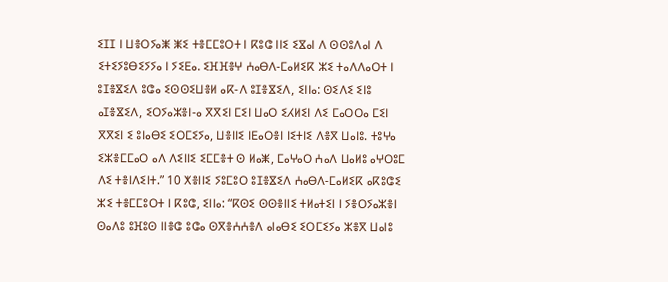ⵉⵊⵊ ⵏ ⵡⴻⵔⵢⴰⵥ ⵥⵉ ⵜⴻⵎⵎⵓⵔⵜ ⵏ ⴽⵓⵛ ⵏⵏⵉ ⵉⴵⴰⵏ ⴷ ⵙⵙⵓⴷⴰⵏ ⴷ ⵉⵜⵉⵢⵓⴱⵉⵢⵢⴰ ⵏ ⵢⵉⴹⴰ. ⵉⴼⴼⴻⵖ ⵄⴰⴱⴷ-ⵎⴰⵍⵉⴽ ⵣⵉ ⵜⴰⴷⴷⴰⵔⵜ ⵏ ⵓⵊⴻⴵⵉⴷ ⵓⵛⴰ ⵉⵙⵙⵉⵡⴻⵍ ⴰⴽ-ⴷ ⵓⵊⴻⴵⵉⴷ, ⵉⵏⵏⴰ: ⵙⵉⴷⵉ ⵉⵏⵓ ⴰⵊⴻⴵⵉⴷ, ⵉⵔⵢⴰⵣⴻⵏ-ⴰ ⴳⴳⵉⵏ ⵎⵉⵏ ⵡⴰⵔ ⵉⵃⵍⵉⵏ ⴷⵉ ⵎⴰⵔⵔⴰ ⵎⵉⵏ ⴳⴳⵉⵏ ⵉ ⵓⵏⴰⴱⵉ ⵉⵔⵎⵉⵢⴰ, ⵡⴻⵏⵏⵉ ⵏⴹⴰⵔⴻⵏ ⵏⵉⵜⵏⵉ ⴷⴻⴳ ⵡⴰⵏⵓ. ⵜⵓⵖⴰ ⵉⵣⴻⵎⵎⴰⵔ ⴰⴷ ⴷⵉⵏⵏⵉ ⵉⵎⵎⴻⵜ ⵙ ⵍⴰⵥ, ⵎⴰⵖⴰⵔ ⵄⴰⴷ ⵡⴰⵍⵓ ⴰⵖⵔⵓⵎ ⴷⵉ ⵜⴻⵏⴷⵉⵏⵜ.” 10 ⵅⴻⵏⵏⵉ ⵢⵓⵎⵓⵔ ⵓⵊⴻⴵⵉⴷ ⵄⴰⴱⴷ-ⵎⴰⵍⵉⴽ ⴰⴽⵓⵛⵉ ⵣⵉ ⵜⴻⵎⵎⵓⵔⵜ ⵏ ⴽⵓⵛ, ⵉⵏⵏⴰ: “ⴽⵙⵉ ⵙⵙⴻⵏⵏⵉ ⵜⵍⴰⵜⵉⵏ ⵏ ⵢⴻⵔⵢⴰⵣⴻⵏ ⵙⴰⴷⵓ ⵓⴼⵓⵙ ⵏⵏⴻⵛ ⵓⵛⴰ ⵙⴳⴻⵄⵄⴻⴷ ⴰⵏⴰⴱⵉ ⵉⵔⵎⵉⵢⴰ ⵣⴻⴳ ⵡⴰⵏⵓ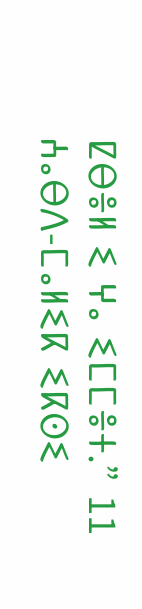ⵇⴱⴻⵍ ⵉ ⵖⴰ ⵉⵎⵎⴻⵜ.” 11 ⵄⴰⴱⴷ-ⵎⴰⵍⵉⴽ ⵉⴽⵙⵉ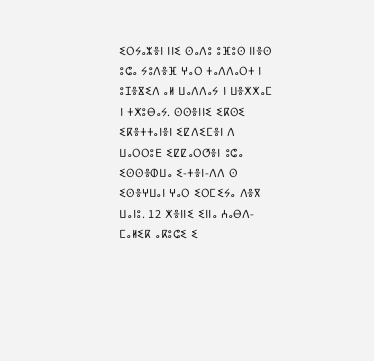ⵉⵔⵢⴰⵣⴻⵏ ⵏⵏⵉ ⵙⴰⴷⵓ ⵓⴼⵓⵙ ⵏⵏⴻⵙ ⵓⵛⴰ ⵢⵓⴷⴻⴼ ⵖⴰⵔ ⵜⴰⴷⴷⴰⵔⵜ ⵏ ⵓⵊⴻⴵⵉⴷ ⴰⵍ ⵡⴰⴷⴷⴰⵢ ⵏ ⵡⴻⵅⵅⴰⵎ ⵏ ⵜⵅⵓⴱⴰⵢ. ⵙⵙⴻⵏⵏⵉ ⵉⴽⵙⵉ ⵉⴽⴻⵜⵜⴰⵏⴻⵏ ⵉⵇⴷⵉⵎⴻⵏ ⴷ ⵡⴰⵔⵔⵓⴹ ⵉⵇⵇⴰⵔⵚⴻⵏ ⵓⵛⴰ ⵉⵙⵙⴻⵀⵡⴰ ⵉ-ⵜⴻⵏ-ⴷⴷ ⵙ ⵉⵙⴻⵖⵡⴰⵏ ⵖⴰⵔ ⵉⵔⵎⵉⵢⴰ ⴷⴻⴳ ⵡⴰⵏⵓ. 12 ⵅⴻⵏⵏⵉ ⵉⵏⵏⴰ ⵄⴰⴱⴷ-ⵎⴰⵍⵉⴽ ⴰⴽⵓⵛⵉ ⵉ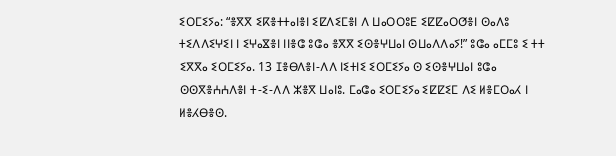ⵉⵔⵎⵉⵢⴰ: “ⴻⴳⴳ ⵉⴽⴻⵜⵜⴰⵏⴻⵏ ⵉⵇⴷⵉⵎⴻⵏ ⴷ ⵡⴰⵔⵔⵓⴹ ⵉⵇⵇⴰⵔⵚⴻⵏ ⵙⴰⴷⵓ ⵜⵉⴷⴷⵉⵖⵉⵏ ⵏ ⵉⵖⴰⴵⴻⵏ ⵏⵏⴻⵛ ⵓⵛⴰ ⴻⴳⴳ ⵉⵙⴻⵖⵡⴰⵏ ⵙⵡⴰⴷⴷⴰⵢ!” ⵓⵛⴰ ⴰⵎⵎⵓ ⵉ ⵜⵜ ⵉⴳⴳⴰ ⵉⵔⵎⵉⵢⴰ. 13 ⵊⴻⴱⴷⴻⵏ-ⴷⴷ ⵏⵉⵜⵏⵉ ⵉⵔⵎⵉⵢⴰ ⵙ ⵉⵙⴻⵖⵡⴰⵏ ⵓⵛⴰ ⵙⵙⴳⴻⵄⵄⴷⴻⵏ ⵜ-ⵉ-ⴷⴷ ⵣⴻⴳ ⵡⴰⵏⵓ. ⵎⴰⵛⴰ ⵉⵔⵎⵉⵢⴰ ⵉⵇⵇⵉⵎ ⴷⵉ ⵍⴻⵎⵔⴰⵃ ⵏ ⵍⴻⵃⴱⴻⵙ.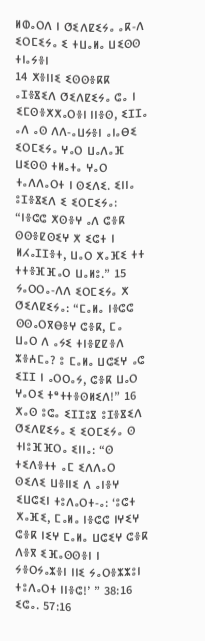ⵍⵀⴰⵔⴷ ⵏ ⵚⵉⴷⵇⵉⵢⴰ ⴰⴽ-ⴷ ⵉⵔⵎⵉⵢⴰ ⵉ ⵜⵡⴰⵍⴰ ⵡⵉⵙⵙ ⵜⵏⴰⵢⴻⵏ
14 ⵅⴻⵏⵏⵉ ⵉⵙⵙⴻⴽⴽ ⴰⵊⴻⴵⵉⴷ ⵚⵉⴷⵇⵉⵢⴰ ⵛⴰ ⵏ ⵉⵎⵙⴻⵅⵅⴰⵔⴻⵏ ⵏⵏⴻⵙ, ⵉⵊⵊⴰ ⴰⴷ ⴰⵙ ⴷⴷ-ⴰⵡⵢⴻⵏ ⴰⵏⴰⴱⵉ ⵉⵔⵎⵉⵢⴰ ⵖⴰⵔ ⵡⴰⴷⴰⴼ ⵡⵉⵙⵙ ⵜⵍⴰⵜⴰ ⵖⴰⵔ ⵜⴰⴷⴷⴰⵔⵜ ⵏ ⵙⵉⴷⵉ. ⵉⵏⵏⴰ ⵓⵊⴻⴵⵉⴷ ⵉ ⵉⵔⵎⵉⵢⴰ: “ⵏⴻⵛⵛ ⵅⵙⴻⵖ ⴰⴷ ⵛⴻⴽ ⵙⵙⴻⵇⵙⵉⵖ ⵅ ⵉⵛⵜ ⵏ ⵍⵃⴰⵊⵊⴻⵜ, ⵡⴰⵔ ⵅⴰⴼⵉ ⵜⵜ ⵜⵜⴻⴼⴼⴰⵔ ⵡⴰⵍⵓ.” 15 ⵢⴰⵔⵔⴰ-ⴷⴷ ⵉⵔⵎⵉⵢⴰ ⵅ ⵚⵉⴷⵇⵉⵢⴰ: “ⵎⴰⵍⴰ ⵏⴻⵛⵛ ⵙⵙⴰⵔⴳⴱⴻⵖ ⵛⴻⴽ, ⵎⴰ ⵡⴰⵔ ⴷ ⴰⵢⵉ ⵜⵏⴻⵇⵇⴻⴷ ⵣⴻⵄⵎⴰ? ⵓ ⵎⴰⵍⴰ ⵡⵛⵉⵖ ⴰⵛ ⵉⵊⵊ ⵏ ⴰⵔⵔⴰⵢ, ⵛⴻⴽ ⵡⴰⵔ ⵖⴰⵔⵉ ⵜᵉⵜⵜⴻⵙⵍⵉⴷ!” 16 ⵅⴰⵙ ⵓⵛⴰ ⵉⵊⵊⵓⴵ ⵓⵊⴻⴵⵉⴷ ⵚⵉⴷⵇⵉⵢⴰ ⵉ ⵉⵔⵎⵉⵢⴰ ⵙ ⵜⵏⵓⴼⴼⵔⴰ ⵉⵏⵏⴰ: “ⵙ ⵜⵉⴷⴻⵜⵜ ⴰⵎ ⵉⴷⴷⴰⵔ ⵙⵉⴷⵉ ⵡⴻⵏⵏⵉ ⴷ ⴰⵏⴻⵖ ⵉⵡⵛⵉⵏ ⵜⵓⴷⴰⵔⵜ-ⴰ: ‘ⵓⵛⵜ ⵅⴰⴼⵉ, ⵎⴰⵍⴰ ⵏⴻⵛⵛ ⵏⵖⵉⵖ ⵛⴻⴽ ⵏⵉⵖ ⵎⴰⵍⴰ ⵡⵛⵉⵖ ⵛⴻⴽ ⴷⴻⴳ ⵉⴼⴰⵙⵙⴻⵏ ⵏ ⵢⴻⵔⵢⴰⵣⴻⵏ ⵏⵏⵉ ⵢⴰⵔⴻⵣⵣⵓⵏ ⵜⵓⴷⴰⵔⵜ ⵏⵏⴻⵛ!’ ” 38:16 ⵉⵛⴰ. 57:16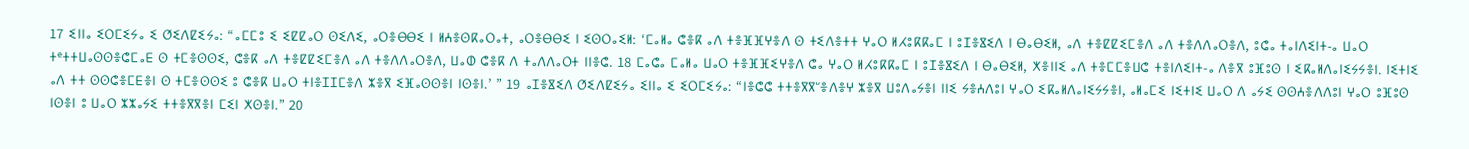17 ⵉⵏⵏⴰ ⵉⵔⵎⵉⵢⴰ ⵉ ⵚⵉⴷⵇⵉⵢⴰ: “ⴰⵎⵎⵓ ⵉ ⵉⵇⵇⴰⵔ ⵙⵉⴷⵉ, ⴰⵔⴻⴱⴱⵉ ⵏ ⵍⵄⴻⵙⴽⴰⵔⴰⵜ, ⴰⵔⴻⴱⴱⵉ ⵏ ⵉⵙⵔⴰⵉⵍ: ‘ⵎⴰⵍⴰ ⵛⴻⴽ ⴰⴷ ⵜⴻⴼⴼⵖⴻⴷ ⵙ ⵜⵉⴷⴻⵜⵜ ⵖⴰⵔ ⵍⵃⵓⴽⴽⴰⵎ ⵏ ⵓⵊⴻⴵⵉⴷ ⵏ ⴱⴰⴱⵉⵍ, ⴰⴷ ⵜⴻⵇⵇⵉⵎⴻⴷ ⴰⴷ ⵜⴻⴷⴷⴰⵔⴻⴷ, ⵓⵛⴰ ⵜⴰⵏⴷⵉⵏⵜ-ⴰ ⵡⴰⵔ ⵜᵉⵜⵜⵡⴰⵙⵙⴻⵛⵎⴰⴹ ⵙ ⵜⵎⴻⵙⵙⵉ, ⵛⴻⴽ ⴰⴷ ⵜⴻⵇⵇⵉⵎⴻⴷ ⴰⴷ ⵜⴻⴷⴷⴰⵔⴻⴷ, ⵡⴰⵀ ⵛⴻⴽ ⴷ ⵜⴰⴷⴷⴰⵔⵜ ⵏⵏⴻⵛ. 18 ⵎⴰⵛⴰ ⵎⴰⵍⴰ ⵡⴰⵔ ⵜⴻⴼⴼⵉⵖⴻⴷ ⵛⴰ ⵖⴰⵔ ⵍⵃⵓⴽⴽⴰⵎ ⵏ ⵓⵊⴻⴵⵉⴷ ⵏ ⴱⴰⴱⵉⵍ, ⵅⴻⵏⵏⵉ ⴰⴷ ⵜⴻⵎⵎⴻⵡⵛ ⵜⴻⵏⴷⵉⵏⵜ-ⴰ ⴷⴻⴳ ⵓⴼⵓⵙ ⵏ ⵉⴽⴰⵍⴷⴰⵏⵉⵢⵢⴻⵏ. ⵏⵉⵜⵏⵉ ⴰⴷ ⵜⵜ ⵙⵙⵛⴻⵎⴹⴻⵏ ⵙ ⵜⵎⴻⵙⵙⵉ ⵓ ⵛⴻⴽ ⵡⴰⵔ ⵜⵏⴻⵊⵊⵎⴻⴷ ⵣⴻⴳ ⵉⴼⴰⵙⵙⴻⵏ ⵏⵙⴻⵏ.’ ” 19 ⴰⵊⴻⴵⵉⴷ ⵚⵉⴷⵇⵉⵢⴰ ⵉⵏⵏⴰ ⵉ ⵉⵔⵎⵉⵢⴰ: “ⵏⴻⵛⵛ ⵜⵜⴻⴳⴳⵯⴻⴷⴻⵖ ⵣⴻⴳ ⵡⵓⴷⴰⵢⴻⵏ ⵏⵏⵉ ⵢⴻⵄⴷⵓⵏ ⵖⴰⵔ ⵉⴽⴰⵍⴷⴰⵏⵉⵢⵢⴻⵏ, ⴰⵍⴰⵎⵉ ⵏⵉⵜⵏⵉ ⵡⴰⵔ ⴷ ⴰⵢⵉ ⵙⵙⵄⴻⴷⴷⵓⵏ ⵖⴰⵔ ⵓⴼⵓⵙ ⵏⵙⴻⵏ ⵓ ⵡⴰⵔ ⵣⵣⴰⵢⵉ ⵜⵜⴻⴳⴳⴻⵏ ⵎⵉⵏ ⵅⵙⴻⵏ.” 20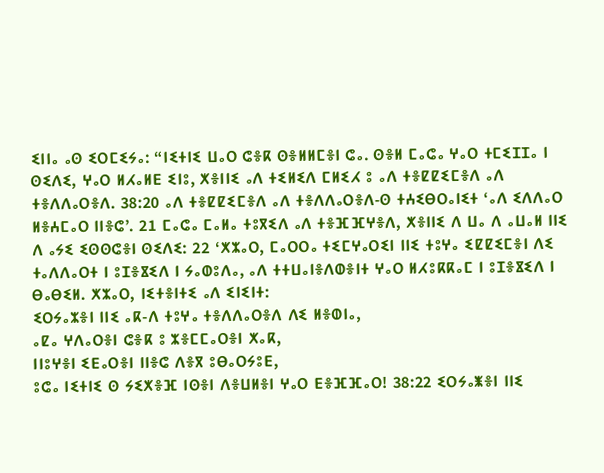ⵉⵏⵏⴰ ⴰⵙ ⵉⵔⵎⵉⵢⴰ: “ⵏⵉⵜⵏⵉ ⵡⴰⵔ ⵛⴻⴽ ⵙⴻⵍⵍⵎⴻⵏ ⵛⴰ. ⵙⴻⵍ ⵎⴰⵛⴰ ⵖⴰⵔ ⵜⵎⵉⵊⵊⴰ ⵏ ⵙⵉⴷⵉ, ⵖⴰⵔ ⵍⵃⴰⵍⴹ ⵉⵏⵓ, ⵅⴻⵏⵏⵉ ⴰⴷ ⵜⵉⵍⵉⴷ ⵎⵍⵉⵃ ⵓ ⴰⴷ ⵜⴻⵇⵇⵉⵎⴻⴷ ⴰⴷ ⵜⴻⴷⴷⴰⵔⴻⴷ. 38:20 ⴰⴷ ⵜⴻⵇⵇⵉⵎⴻⴷ ⴰⴷ ⵜⴻⴷⴷⴰⵔⴻⴷ-ⵙ ⵜⵄⵉⴱⵔⴰⵏⵉⵜ ‘ⴰⴷ ⵉⴷⴷⴰⵔ ⵍⴻⵄⵎⴰⵔ ⵏⵏⴻⵛ’. 21 ⵎⴰⵛⴰ ⵎⴰⵍⴰ ⵜⵓⴳⵉⴷ ⴰⴷ ⵜⴻⴼⴼⵖⴻⴷ, ⵅⴻⵏⵏⵉ ⴷ ⵡⴰ ⴷ ⴰⵡⴰⵍ ⵏⵏⵉ ⴷ ⴰⵢⵉ ⵉⵙⵙⵛⴻⵏ ⵙⵉⴷⵉ: 22 ‘ⵅⵣⴰⵔ, ⵎⴰⵔⵔⴰ ⵜⵉⵎⵖⴰⵔⵉⵏ ⵏⵏⵉ ⵜⵓⵖⴰ ⵉⵇⵇⵉⵎⴻⵏ ⴷⵉ ⵜⴰⴷⴷⴰⵔⵜ ⵏ ⵓⵊⴻⴵⵉⴷ ⵏ ⵢⴰⵀⵓⴷⴰ, ⴰⴷ ⵜⵜⵡⴰⵏⴻⴷⵀⴻⵏⵜ ⵖⴰⵔ ⵍⵃⵓⴽⴽⴰⵎ ⵏ ⵓⵊⴻⴵⵉⴷ ⵏ ⴱⴰⴱⵉⵍ. ⵅⵣⴰⵔ, ⵏⵉⵜⴻⵏⵜⵉ ⴰⴷ ⵉⵏⵉⵏⵜ:
ⵉⵔⵢⴰⵣⴻⵏ ⵏⵏⵉ ⴰⴽ-ⴷ ⵜⵓⵖⴰ ⵜⴻⴷⴷⴰⵔⴻⴷ ⴷⵉ ⵍⴻⵀⵏⴰ,
ⴰⵇⴰ ⵖⴷⴰⵔⴻⵏ ⵛⴻⴽ ⵓ ⵣⴻⵎⵎⴰⵔⴻⵏ ⵅⴰⴽ,
ⵏⵏⵓⵖⴻⵏ ⵉⴹⴰⵔⴻⵏ ⵏⵏⴻⵛ ⴷⴻⴳ ⵓⴱⴰⵔⵢⵓⴹ,
ⵓⵛⴰ ⵏⵉⵜⵏⵉ ⵙ ⵢⵉⵅⴻⴼ ⵏⵙⴻⵏ ⴷⴻⵡⵍⴻⵏ ⵖⴰⵔ ⴹⴻⴼⴼⴰⵔ! 38:22 ⵉⵔⵢⴰⵥⴻⵏ ⵏⵏⵉ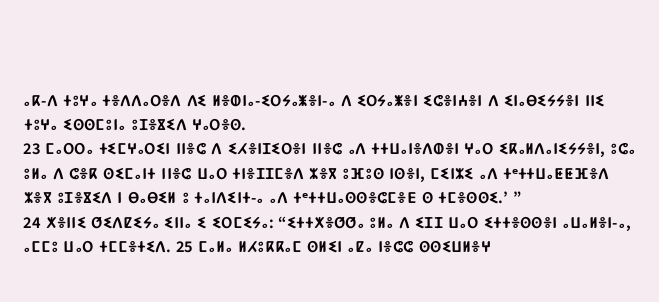ⴰⴽ-ⴷ ⵜⵓⵖⴰ ⵜⴻⴷⴷⴰⵔⴻⴷ ⴷⵉ ⵍⴻⵀⵏⴰ-ⵉⵔⵢⴰⵥⴻⵏ-ⴰ ⴷ ⵉⵔⵢⴰⵥⴻⵏ ⵉⵛⴻⵏⵄⴻⵏ ⴷ ⵉⵏⴰⴱⵉⵢⵢⴻⵏ ⵏⵏⵉ ⵜⵓⵖⴰ ⵉⵙⵙⵎⵓⵏⴰ ⵓⵊⴻⴵⵉⴷ ⵖⴰⵔⴻⵙ.
23 ⵎⴰⵔⵔⴰ ⵜⵉⵎⵖⴰⵔⵉⵏ ⵏⵏⴻⵛ ⴷ ⵉⵃⴻⵏⵊⵉⵔⴻⵏ ⵏⵏⴻⵛ ⴰⴷ ⵜⵜⵡⴰⵏⴻⴷⵀⴻⵏ ⵖⴰⵔ ⵉⴽⴰⵍⴷⴰⵏⵉⵢⵢⴻⵏ, ⵓⵛⴰ ⵓⵍⴰ ⴷ ⵛⴻⴽ ⵙⵉⵎⴰⵏⵜ ⵏⵏⴻⵛ ⵡⴰⵔ ⵜⵏⴻⵊⵊⵎⴻⴷ ⵣⴻⴳ ⵓⴼⵓⵙ ⵏⵙⴻⵏ, ⵎⵉⵏⵣⵉ ⴰⴷ ⵜᵉⵜⵜⵡⴰⵟⵟⴼⴻⴷ ⵣⴻⴳ ⵓⵊⴻⴵⵉⴷ ⵏ ⴱⴰⴱⵉⵍ ⵓ ⵜⴰⵏⴷⵉⵏⵜ-ⴰ ⴰⴷ ⵜᵉⵜⵜⵡⴰⵙⵙⴻⵛⵎⴻⴹ ⵙ ⵜⵎⴻⵙⵙⵉ.’ ”
24 ⵅⴻⵏⵏⵉ ⵚⵉⴷⵇⵉⵢⴰ ⵉⵏⵏⴰ ⵉ ⵉⵔⵎⵉⵢⴰ: “ⵉⵜⵜⵅⴻⵚⵚⴰ ⵓⵍⴰ ⴷ ⵉⵊⵊ ⵡⴰⵔ ⵉⵜⵜⴻⵙⵙⴻⵏ ⴰⵡⴰⵍⴻⵏ-ⴰ, ⴰⵎⵎⵓ ⵡⴰⵔ ⵜⵎⵎⴻⵜⵉⴷ. 25 ⵎⴰⵍⴰ ⵍⵃⵓⴽⴽⴰⵎ ⵙⵍⵉⵏ ⴰⵇⴰ ⵏⴻⵛⵛ ⵙⵙⵉⵡⵍⴻⵖ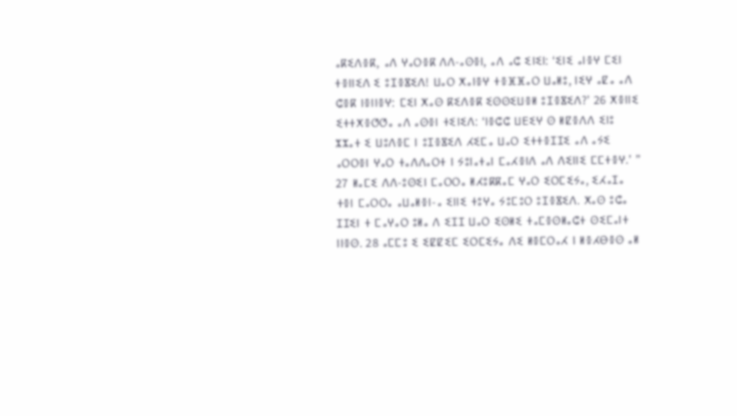ⴰⴽⵉⴷⴻⴽ, ⴰⴷ ⵖⴰⵔⴻⴽ ⴷⴷ-ⴰⵙⴻⵏ, ⴰⴷ ⴰⵛ ⵉⵏⵉⵏ: ‘ⵉⵏⵉ ⴰⵏⴻⵖ ⵎⵉⵏ ⵜⴻⵏⵏⵉⴷ ⵉ ⵓⵊⴻⴵⵉⴷ! ⵡⴰⵔ ⵅⴰⵏⴻⵖ ⵜⴻⴼⴼⴰⵔ ⵡⴰⵍⵓ, ⵏⵉⵖ ⴰⵇⴰ ⴰⴷ ⵛⴻⴽ ⵏⴻⵏⵏⴻⵖ: ⵎⵉⵏ ⵅⴰⵙ ⴽⵉⴷⴻⴽ ⵉⵙⵙⵉⵡⴻⵍ ⵓⵊⴻⴵⵉⴷ?’ 26 ⵅⴻⵏⵏⵉ ⵉⵜⵜⵅⴻⵚⵚⴰ ⴰⴷ ⴰⵙⴻⵏ ⵜⵉⵏⵉⴷ: ‘ⵏⴻⵛⵛ ⵡⴹⵉⵖ ⵙ ⵍⵇⴻⴷⴷ ⵉⵏⵓ ⵣⵣⴰⵜ ⵉ ⵡⵓⴷⴻⵎ ⵏ ⵓⵊⴻⴵⵉⴷ ⵃⵉⵎⴰ ⵡⴰⵔ ⵉⵜⵜⴻⵊⵊⵉ ⴰⴷ ⴰⵢⵉ ⴰⵔⵔⴻⵏ ⵖⴰⵔ ⵜⴰⴷⴷⴰⵔⵜ ⵏ ⵢⵓⵏⴰⵜⴰⵏ ⵎⴰⵃⴻⵏⴷ ⴰⴷ ⴷⵉⵏⵏⵉ ⵎⵎⵜⴻⵖ.’ ”
27 ⵍⴰⵎⵉ ⴷⴷ-ⵓⵙⵉⵏ ⵎⴰⵔⵔⴰ ⵍⵃⵓⴽⴽⴰⵎ ⵖⴰⵔ ⵉⵔⵎⵉⵢⴰ, ⵉⵃⴰⵊⴰ ⵜⴻⵏ ⵎⴰⵔⵔⴰ ⴰⵡⴰⵍⴻⵏ-ⴰ ⵉⵏⵏⵉ ⵜⵓⵖⴰ ⵢⵓⵎⵓⵔ ⵓⵊⴻⴵⵉⴷ. ⵅⴰⵙ ⵓⵛⴰ ⵊⵊⵉⵏ ⵜ ⵎⴰⵖⴰⵔ ⵓⵍⴰ ⴷ ⵉⵊⵊ ⵡⴰⵔ ⵉⵙⵍⵉ ⵜⴰⵎⴻⵙⵍⴰⵛⵜ ⵙⵉⵎⴰⵏⵜ ⵏⵏⴻⵙ. 28 ⴰⵎⵎⵓ ⵉ ⵉⵇⵇⵉⵎ ⵉⵔⵎⵉⵢⴰ ⴷⵉ ⵍⴻⵎⵔⴰⵃ ⵏ ⵍⴻⵃⴱⴻⵙ ⴰⵍ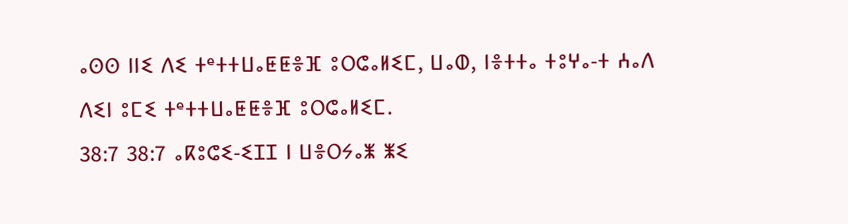ⴰⵙⵙ ⵏⵏⵉ ⴷⵉ ⵜᵉⵜⵜⵡⴰⵟⵟⴻⴼ ⵓⵔⵛⴰⵍⵉⵎ, ⵡⴰⵀ, ⵏⴻⵜⵜⴰ ⵜⵓⵖⴰ-ⵜ ⵄⴰⴷ ⴷⵉⵏ ⵓⵎⵉ ⵜᵉⵜⵜⵡⴰⵟⵟⴻⴼ ⵓⵔⵛⴰⵍⵉⵎ.
38:7 38:7 ⴰⴽⵓⵛⵉ-ⵉⵊⵊ ⵏ ⵡⴻⵔⵢⴰⵥ ⵥⵉ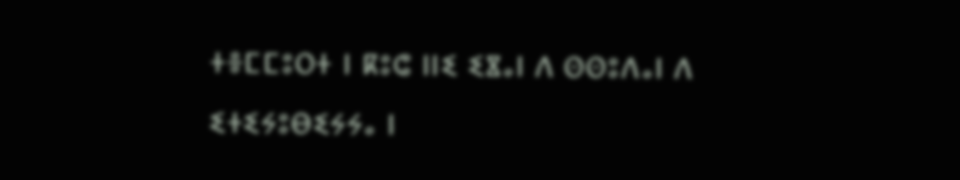ⵜⴻⵎⵎⵓⵔⵜ ⵏ ⴽⵓⵛ ⵏⵏⵉ ⵉⴵⴰⵏ ⴷ ⵙⵙⵓⴷⴰⵏ ⴷ ⵉⵜⵉⵢⵓⴱⵉⵢⵢⴰ ⵏ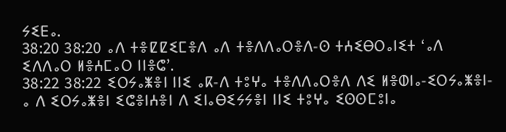ⵢⵉⴹⴰ.
38:20 38:20 ⴰⴷ ⵜⴻⵇⵇⵉⵎⴻⴷ ⴰⴷ ⵜⴻⴷⴷⴰⵔⴻⴷ-ⵙ ⵜⵄⵉⴱⵔⴰⵏⵉⵜ ‘ⴰⴷ ⵉⴷⴷⴰⵔ ⵍⴻⵄⵎⴰⵔ ⵏⵏⴻⵛ’.
38:22 38:22 ⵉⵔⵢⴰⵥⴻⵏ ⵏⵏⵉ ⴰⴽ-ⴷ ⵜⵓⵖⴰ ⵜⴻⴷⴷⴰⵔⴻⴷ ⴷⵉ ⵍⴻⵀⵏⴰ-ⵉⵔⵢⴰⵥⴻⵏ-ⴰ ⴷ ⵉⵔⵢⴰⵥⴻⵏ ⵉⵛⴻⵏⵄⴻⵏ ⴷ ⵉⵏⴰⴱⵉⵢⵢⴻⵏ ⵏⵏⵉ ⵜⵓⵖⴰ ⵉⵙⵙⵎⵓⵏⴰ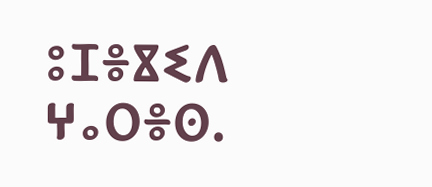ⵓⵊⴻⴵⵉⴷ ⵖⴰⵔⴻⵙ.